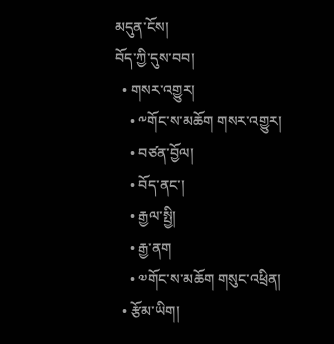མདུན་ངོས།
བོད་ཀྱི་དུས་བབ།
  • གསར་འགྱུར།
    • ༸གོང་ས་མཆོག གསར་འགྱུར།
    • བཙན་བྱོལ།
    • བོད་ནང་།
    • རྒྱལ་སྤྱི།
    • རྒྱ་ནག
    • ༧གོང་ས་མཆོག གསུང་འཕྲིན།
  • རྩོམ་ཡིག།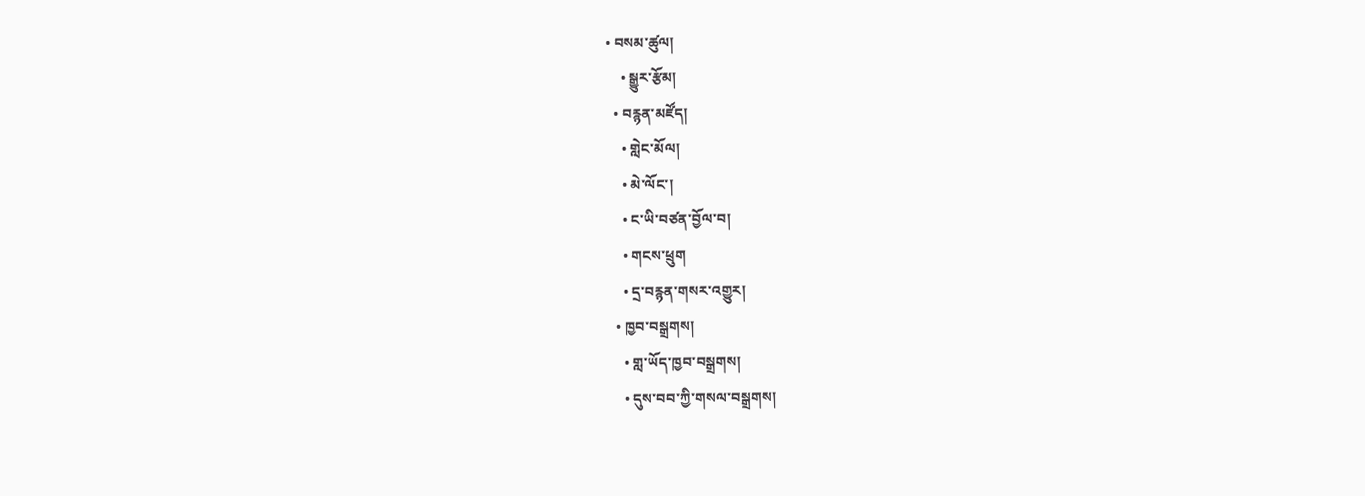• བསམ་ཚུལ།
    • སྒྱུར་རྩོམ།
  • བརྙན་མཛོད།
    • གླེང་མོལ།
    • མེ་ལོང་།
    • ང་ཡི་བཙན་བྱོལ་བ།
    • གངས་ཕྲུག
    • དྲ་བརྙན་གསར་འགྱུར།
  • ཁྱབ་བསྒྲགས།
    • གླ་ཡོད་ཁྱབ་བསྒྲགས།
    • དུས་བབ་ཀྱི་གསལ་བསྒྲགས།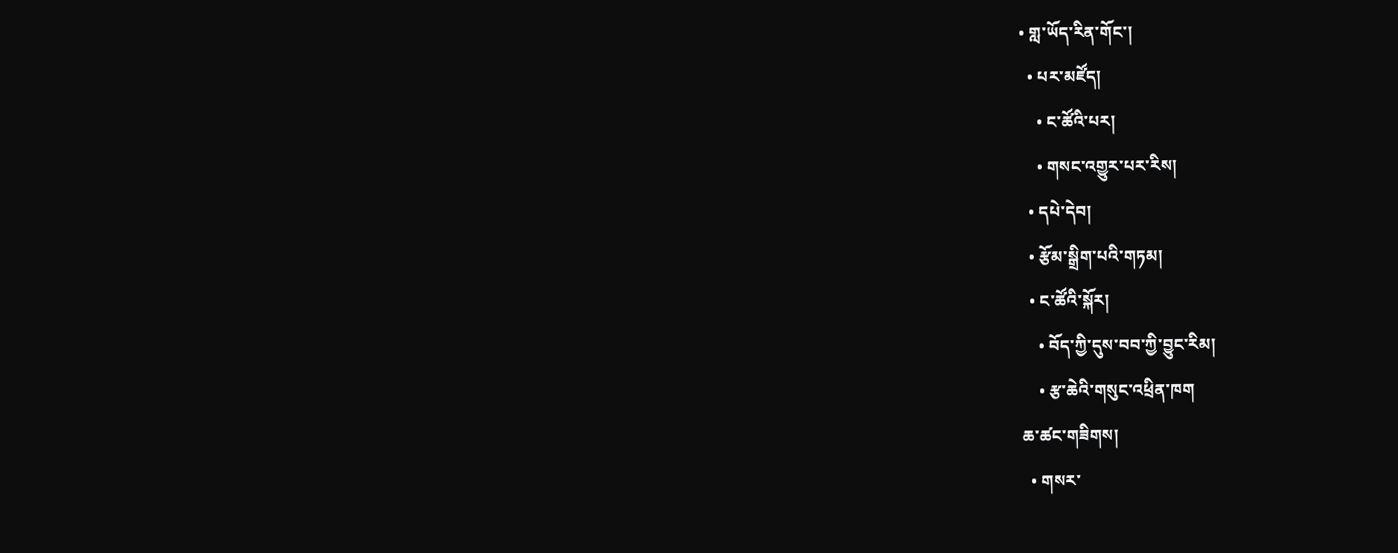• གླ་ཡོད་རིན་གོང་།
  • པར་མཛོད།
    • ང་ཚོའི་པར།
    • གསང་འགྱུར་པར་རིས།
  • དཔེ་དེབ།
  • རྩོམ་སྒྲིག་པའི་གཏམ།
  • ང་ཚོའི་སྐོར།
    • བོད་ཀྱི་དུས་བབ་ཀྱི་བྱུང་རིམ།
    • རྩ་ཆེའི་གསུང་འཕྲིན་ཁག
ཆ་ཚང་གཟིགས།
  • གསར་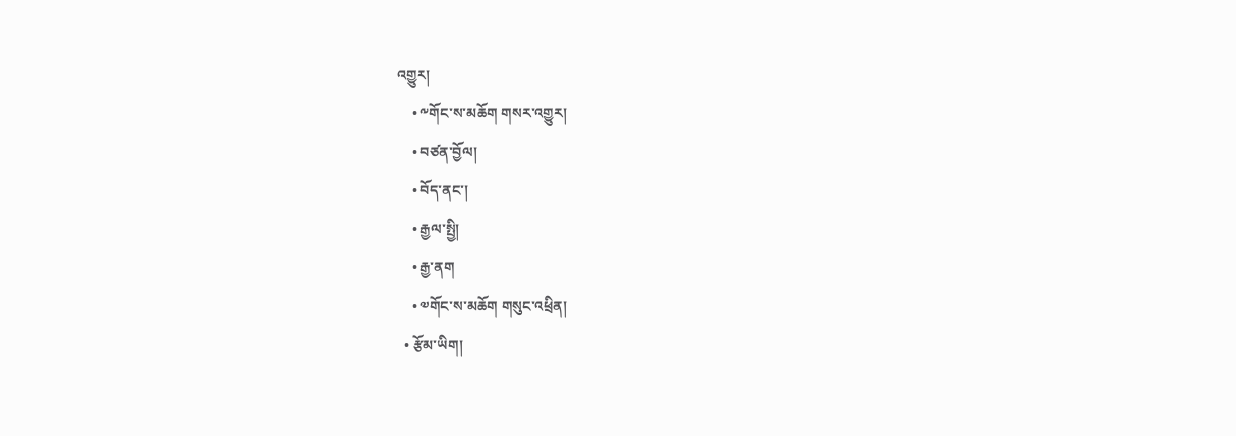འགྱུར།
    • ༸གོང་ས་མཆོག གསར་འགྱུར།
    • བཙན་བྱོལ།
    • བོད་ནང་།
    • རྒྱལ་སྤྱི།
    • རྒྱ་ནག
    • ༧གོང་ས་མཆོག གསུང་འཕྲིན།
  • རྩོམ་ཡིག།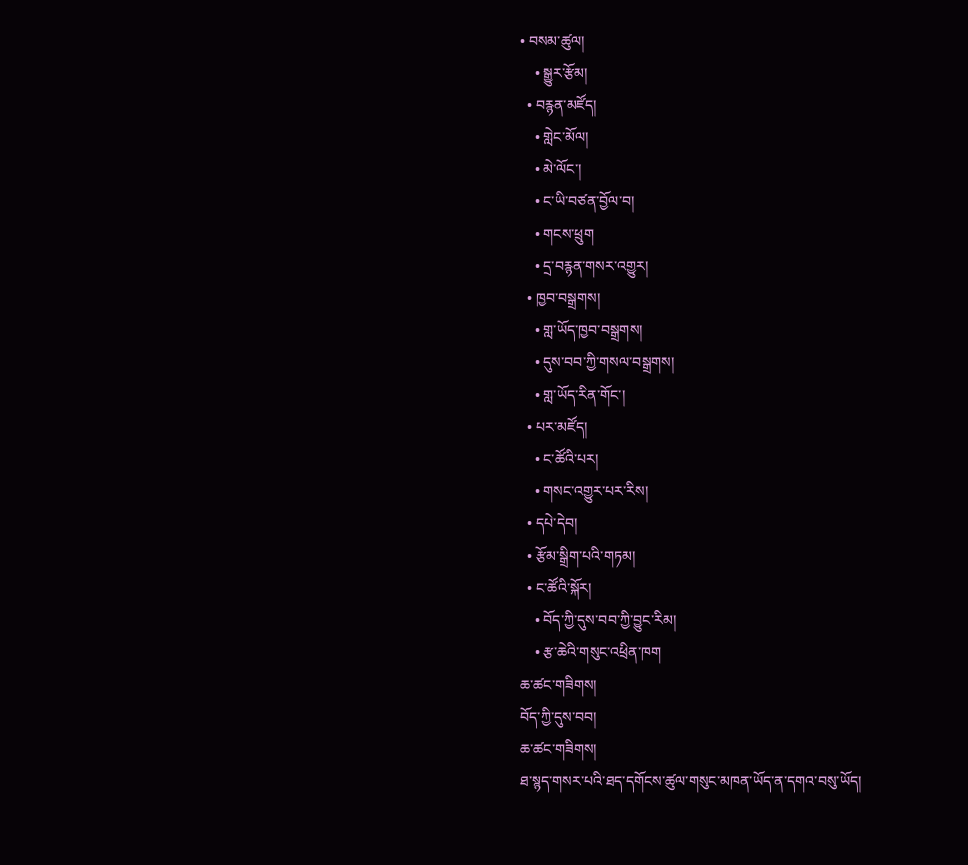• བསམ་ཚུལ།
    • སྒྱུར་རྩོམ།
  • བརྙན་མཛོད།
    • གླེང་མོལ།
    • མེ་ལོང་།
    • ང་ཡི་བཙན་བྱོལ་བ།
    • གངས་ཕྲུག
    • དྲ་བརྙན་གསར་འགྱུར།
  • ཁྱབ་བསྒྲགས།
    • གླ་ཡོད་ཁྱབ་བསྒྲགས།
    • དུས་བབ་ཀྱི་གསལ་བསྒྲགས།
    • གླ་ཡོད་རིན་གོང་།
  • པར་མཛོད།
    • ང་ཚོའི་པར།
    • གསང་འགྱུར་པར་རིས།
  • དཔེ་དེབ།
  • རྩོམ་སྒྲིག་པའི་གཏམ།
  • ང་ཚོའི་སྐོར།
    • བོད་ཀྱི་དུས་བབ་ཀྱི་བྱུང་རིམ།
    • རྩ་ཆེའི་གསུང་འཕྲིན་ཁག
ཆ་ཚང་གཟིགས།
བོད་ཀྱི་དུས་བབ།
ཆ་ཚང་གཟིགས།
ཐ་སྙད་གསར་པའི་ཐད་དགོངས་ཚུལ་གསུང་མཁན་ཡོད་ན་དགའ་བསུ་ཡོད།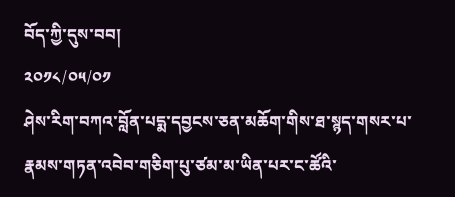བོད་ཀྱི་དུས་བབ།
༢༠༡༨/༠༥/༠༡
ཤེས་རིག་བཀའ་བློན་པདྨ་དབྱངས་ཅན་མཆོག་གིས་ཐ་སྙད་གསར་པ་རྣམས་གཏན་འབེབ་གཅིག་པུ་ཙམ་མ་ཡིན་པར་ང་ཚོའི་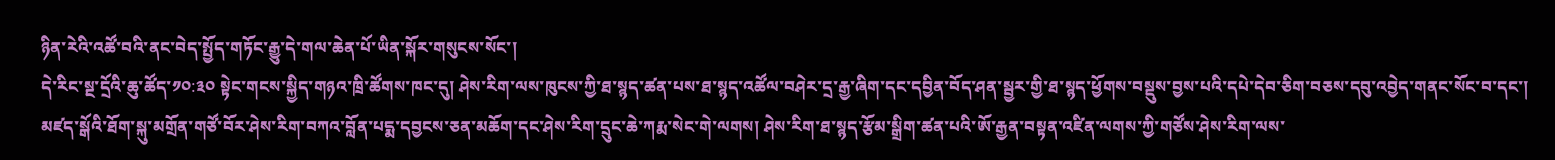ཉིན་རེའི་འཚོ་བའི་ནང་བེད་སྤྱོད་གཏོང་རྒྱུ་དེ་གལ་ཆེན་པོ་ཡིན་སྐོར་གསུངས་སོང་།
དེ་རིང་སྔ་དྲོའི་ཆུ་ཚོད་༡༠:༣༠ སྟེང་གངས་སྐྱིད་གཉའ་ཁྲི་ཚོགས་ཁང་དུ། ཤེས་རིག་ལས་ཁུངས་ཀྱི་ཐ་སྙད་ཚན་པས་ཐ་སྙད་འཚོལ་བཤེར་དྲ་རྒྱ་ཞིག་དང་དབྱིན་བོད་ཤན་སྦྱར་གྱི་ཐ་སྙད་ཕྱོགས་བསྡུས་བྱས་པའི་དཔེ་དེབ་ཅིག་བཅས་དབུ་འབྱེད་གནང་སོང་བ་དང་། མཛད་སྒོའི་ཐོག་སྐུ་མགྲོན་གཙོ་བོར་ཤེས་རིག་བཀའ་བློན་པདྨ་དབྱངས་ཅན་མཆོག་དང་ཤེས་རིག་དྲུང་ཆེ་ཀརྨ་སེང་གེ་ལགས། ཤེས་རིག་ཐ་སྙད་རྩོམ་སྒྲིག་ཚན་པའི་ཨོ་རྒྱན་བསྟན་འཛིན་ལགས་ཀྱི་གཙོས་ཤེས་རིག་ལས་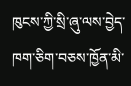ཁུངས་ཀྱི་སྲི་ཞུ་ལས་བྱེད་ཁག་ཅིག་བཅས་ཁྱོན་མི་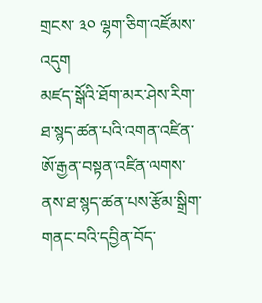གྲངས་ ༣༠ ལྷག་ཅིག་འཛོམས་འདུག
མཛད་སྒོའི་ཐོག་མར་ཤེས་རིག་ཐ་སྙད་ཚན་པའི་འགན་འཛིན་ཨོ་རྒྱན་བསྟན་འཛིན་ལགས་ནས་ཐ་སྙད་ཚན་པས་རྩོམ་སྒྲིག་གནང་བའི་དབྱིན་བོད་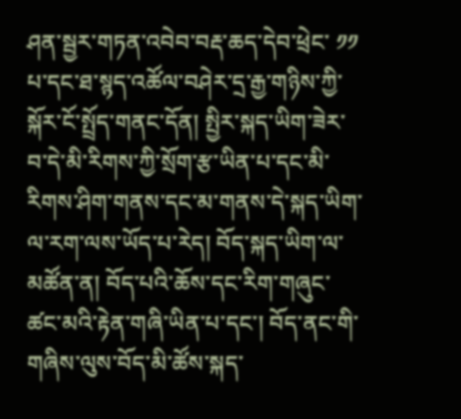ཤན་སྦྱར་གཏན་འབེབ་བརྡ་ཆད་དེབ་ཕྲེང་ ༡༡ པ་དང་ཐ་སྙད་འཚོལ་བཤེར་དྲ་རྒྱ་གཉིས་ཀྱི་སྐོར་ངོ་སྤྲོད་གནང་དོན། སྤྱིར་སྐད་ཡིག་ཟེར་བ་དེ་མི་རིགས་ཀྱི་སྲོག་རྩ་ཡིན་པ་དང་མི་རིགས་ཤིག་གནས་དང་མ་གནས་དེ་སྐད་ཡིག་ལ་རག་ལས་ཡོད་པ་རེད། བོད་སྐད་ཡིག་ལ་མཚོན་ན། བོད་པའི་ཆོས་དང་རིག་གཞུང་ཚང་མའི་རྟེན་གཞི་ཡིན་པ་དང་། བོད་ནང་གི་གཞིས་ལུས་བོད་མི་ཚོས་སྐད་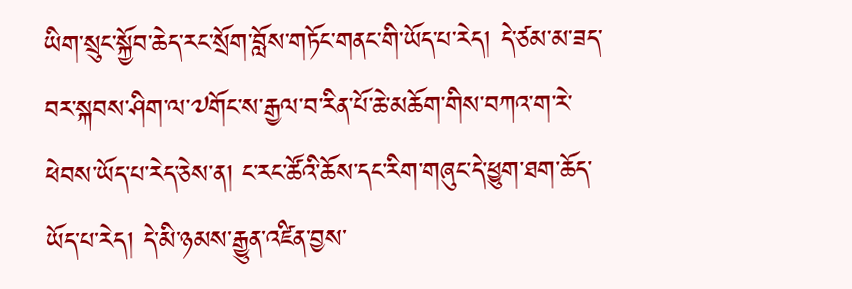ཡིག་སྲུང་སྐྱོབ་ཆེད་རང་སྲོག་བློས་གཏོང་གནང་གི་ཡོད་པ་རེད། དེ་ཙམ་མ་ཟད་བར་སྐབས་ཤིག་ལ་༧གོང་ས་རྒྱལ་བ་རིན་པོ་ཆེ་མཆོག་གིས་བཀའ་ག་རེ་ཕེབས་ཡོད་པ་རེད་ཅེས་ན། ང་རང་ཚོའི་ཆོས་དང་རིག་གཞུང་དེ་ཕྱུག་ཐག་ཆོད་ཡོད་པ་རེད། དེ་མི་ཉམས་རྒྱུན་འཛིན་བྱས་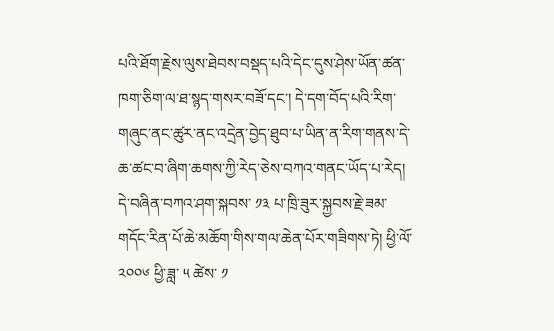པའི་ཐོག་རྗེས་ལུས་ཐེབས་བསྡད་པའི་དེང་དུས་ཤེས་ཡོན་ཚན་ཁག་ཅིག་ལ་ཐ་སྙད་གསར་བཟོ་དང་། དེ་དག་བོད་པའི་རིག་གཞུང་ནང་ཚུར་ནང་འདྲེན་བྱེད་ཐུབ་པ་ཡིན་ན་རིག་གནས་དེ་ཆ་ཚང་བ་ཞིག་ཆགས་ཀྱི་རེད་ཅེས་བཀའ་གནང་ཡོད་པ་རེད། དེ་བཞིན་བཀའ་ཤག་སྐབས་ ༡༣ པ་ཁྲི་ཟུར་སྐྱབས་རྗེ་ཟམ་གདོང་རིན་པོ་ཆེ་མཆོག་གིས་གལ་ཆེན་པོར་གཟིགས་ཏེ། ཕྱི་ལོ་ ༢༠༠༦ ཕྱི་ཟླ་ ༥ ཚེས་ ༡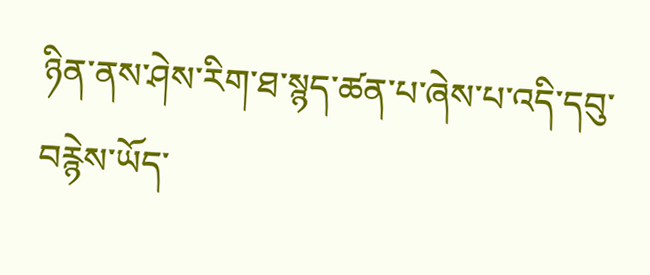ཉིན་ནས་ཤེས་རིག་ཐ་སྙད་ཚན་པ་ཞེས་པ་འདི་དབུ་བརྙེས་ཡོད་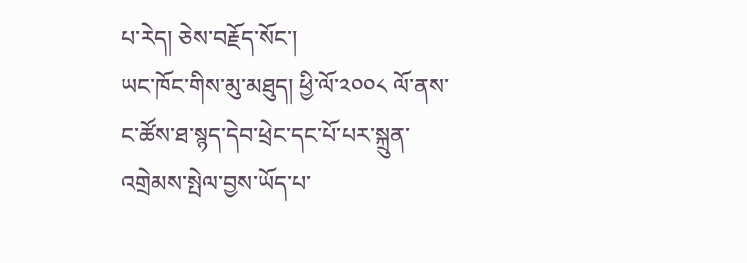པ་རེད། ཅེས་བརྗོད་སོང་།
ཡང་ཁོང་གིས་མུ་མཐུད། ཕྱི་ལོ་༢༠༠༨ ལོ་ནས་ང་ཚོས་ཐ་སྙད་དེབ་ཕྲེང་དང་པོ་པར་སྐྲུན་འགྲེམས་སྤེལ་བྱས་ཡོད་པ་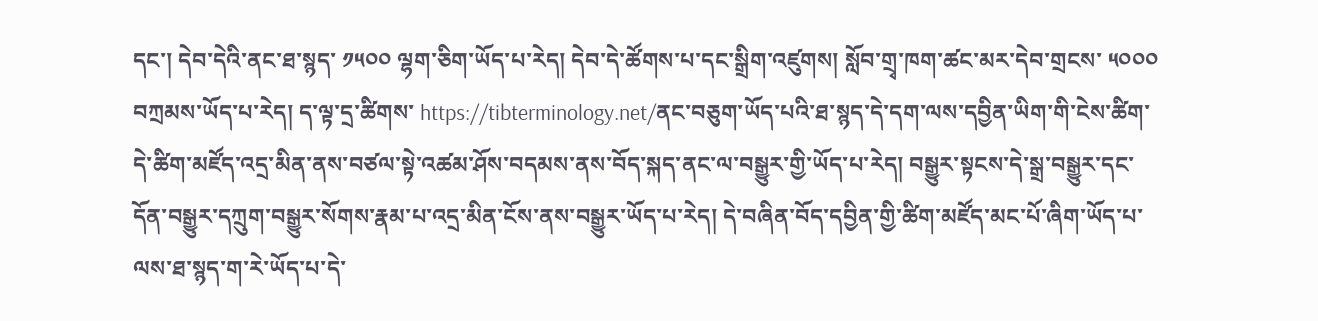དང་། དེབ་དེའི་ནང་ཐ་སྙད་ ༡༥༠༠ ལྷག་ཅིག་ཡོད་པ་རེད། དེབ་དེ་ཚོགས་པ་དང་སྒྲིག་འཛུགས། སློབ་གྲྭ་ཁག་ཚང་མར་དེབ་གྲངས་ ༥༠༠༠ བཀྲམས་ཡོད་པ་རེད། ད་ལྟ་དྲ་ཚིགས་ https://tibterminology.net/ནང་བཅུག་ཡོད་པའི་ཐ་སྙད་དེ་དག་ལས་དབྱིན་ཡིག་གི་ངེས་ཚིག་དེ་ཚིག་མཛོད་འདྲ་མིན་ནས་བཙལ་སྟེ་འཚམ་ཤོས་བདམས་ནས་བོད་སྐད་ནང་ལ་བསྒྱུར་གྱི་ཡོད་པ་རེད། བསྒྱུར་སྟངས་དེ་སྒྲ་བསྒྱུར་དང་དོན་བསྒྱུར་དཀྲུག་བསྒྱུར་སོགས་རྣམ་པ་འདྲ་མིན་ངོས་ནས་བསྒྱུར་ཡོད་པ་རེད། དེ་བཞིན་བོད་དབྱིན་གྱི་ཚིག་མཛོད་མང་པོ་ཞིག་ཡོད་པ་ལས་ཐ་སྙད་ག་རེ་ཡོད་པ་དེ་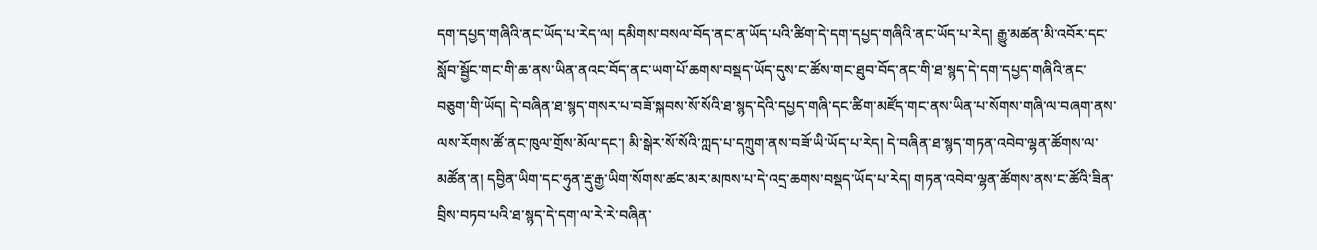དག་དཔྱད་གཞིའི་ནང་ཡོད་པ་རེད་ལ། དམིགས་བསལ་བོད་ནང་ན་ཡོད་པའི་ཚིག་དེ་དག་དཔྱད་གཞིའི་ནང་ཡོད་པ་རེད། རྒྱུ་མཚན་མི་འབོར་དང་སློབ་སྦྱོང་གང་གི་ཆ་ནས་ཡིན་ནའང་བོད་ནང་ཡག་པོ་ཆགས་བསྡད་ཡོད་དུས་ང་ཚོས་གང་ཐུབ་བོད་ནང་གི་ཐ་སྙད་དེ་དག་དཔྱད་གཞིའི་ནང་བཅུག་གི་ཡོད། དེ་བཞིན་ཐ་སྙད་གསར་པ་བཟོ་སྐབས་སོ་སོའི་ཐ་སྙད་དེའི་དཔྱད་གཞི་དང་ཚིག་མཛོད་གང་ནས་ཡིན་པ་སོགས་གཞི་ལ་བཞག་ནས་ལས་རོགས་ཚོ་ནང་ཁུལ་གྲོས་མོལ་དང་། མི་སྒེར་སོ་སོའི་ཀླད་པ་དཀྲུག་ནས་བཟོ་ཡི་ཡོད་པ་རེད། དེ་བཞིན་ཐ་སྙད་གཏན་འབེབ་ལྷན་ཚོགས་ལ་མཚོན་ན། དབྱིན་ཡིག་དང་ཧུན་རྡུ་རྒྱ་ཡིག་སོགས་ཚང་མར་མཁས་པ་དེ་འདྲ་ཆགས་བསྡད་ཡོད་པ་རེད། གཏན་འབེབ་ལྷན་ཚོགས་ནས་ང་ཚོའི་ཟིན་བྲིས་བཏབ་པའི་ཐ་སྙད་དེ་དག་ལ་རེ་རེ་བཞིན་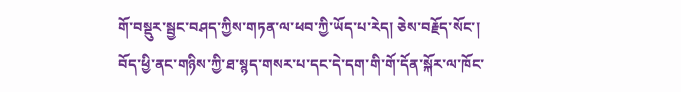གོ་བསྡུར་སྦྱང་བཤད་ཀྱིས་གཏན་ལ་ཕབ་ཀྱི་ཡོད་པ་རེད། ཅེས་བརྗོད་སོང་།
བོད་ཕྱི་ནང་གཉིས་ཀྱི་ཐ་སྙད་གསར་པ་དང་དེ་དག་གི་གོ་དོན་སྐོར་ལ་ཁོང་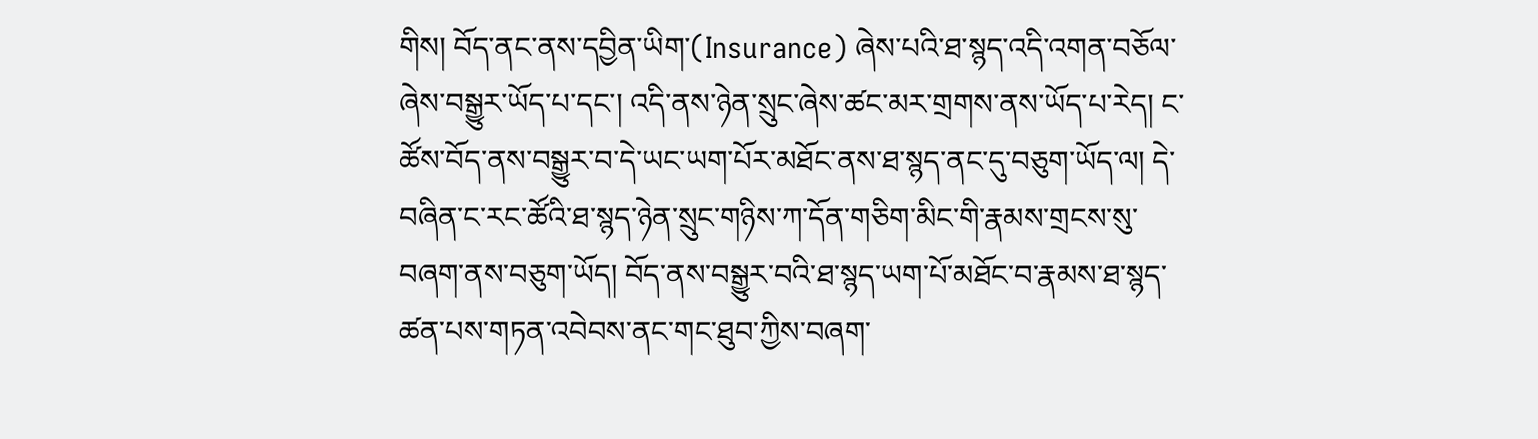གིས། བོད་ནང་ནས་དབྱིན་ཡིག་(Insurance) ཞེས་པའི་ཐ་སྙད་འདི་འགན་བཅོལ་ཞེས་བསྒྱུར་ཡོད་པ་དང་། འདི་ནས་ཉེན་སྲུང་ཞེས་ཚང་མར་གྲགས་ནས་ཡོད་པ་རེད། ང་ཚོས་བོད་ནས་བསྒྱུར་བ་དེ་ཡང་ཡག་པོར་མཐོང་ནས་ཐ་སྙད་ནང་དུ་བཅུག་ཡོད་ལ། དེ་བཞིན་ང་རང་ཚོའི་ཐ་སྙད་ཉེན་སྲུང་གཉིས་ཀ་དོན་གཅིག་མིང་གི་རྣམས་གྲངས་སུ་བཞག་ནས་བཅུག་ཡོད། བོད་ནས་བསྒྱུར་བའི་ཐ་སྙད་ཡག་པོ་མཐོང་བ་རྣམས་ཐ་སྙད་ཚན་པས་གཏན་འབེབས་ནང་གང་ཐུབ་ཀྱིས་བཞག་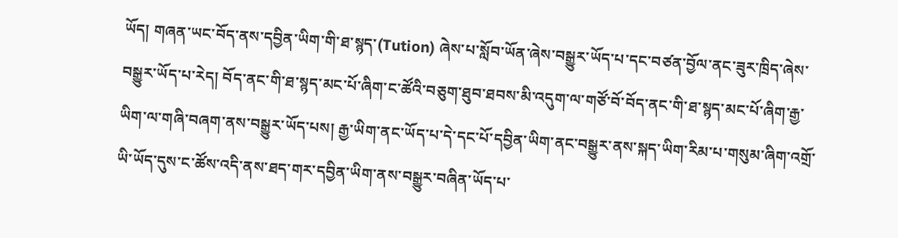ཡོད། གཞན་ཡང་བོད་ནས་དབྱིན་ཡིག་གི་ཐ་སྙད་(Tution) ཞེས་པ་སློབ་ཡོན་ཞེས་བསྒྱུར་ཡོད་པ་དང་བཙན་བྱོལ་ནང་ཟུར་ཁྲིད་ཞེས་བསྒྱུར་ཡོད་པ་རེད། བོད་ནང་གི་ཐ་སྙད་མང་པོ་ཞིག་ང་ཚོའི་བཅུག་ཐུབ་ཐབས་མི་འདུག་ལ་གཙོ་བོ་བོད་ནང་གི་ཐ་སྙད་མང་པོ་ཞིག་རྒྱ་ཡིག་ལ་གཞི་བཞག་ནས་བསྒྱུར་ཡོད་པས། རྒྱ་ཡིག་ནང་ཡོད་པ་དེ་དང་པོ་དབྱིན་ཡིག་ནང་བསྒྱུར་ནས་སྐད་ཡིག་རིམ་པ་གསུམ་ཞིག་འགྲོ་ཡི་ཡོད་དུས་ང་ཚོས་འདི་ནས་ཐད་གར་དབྱིན་ཡིག་ནས་བསྒྱུར་བཞིན་ཡོད་པ་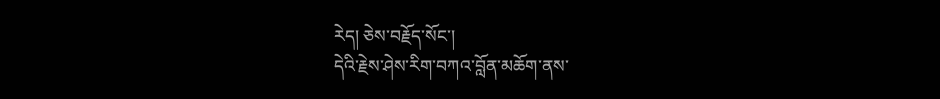རེད། ཅེས་བརྗོད་སོང་།
དེའི་རྗེས་ཤེས་རིག་བཀའ་བློན་མཆོག་ནས་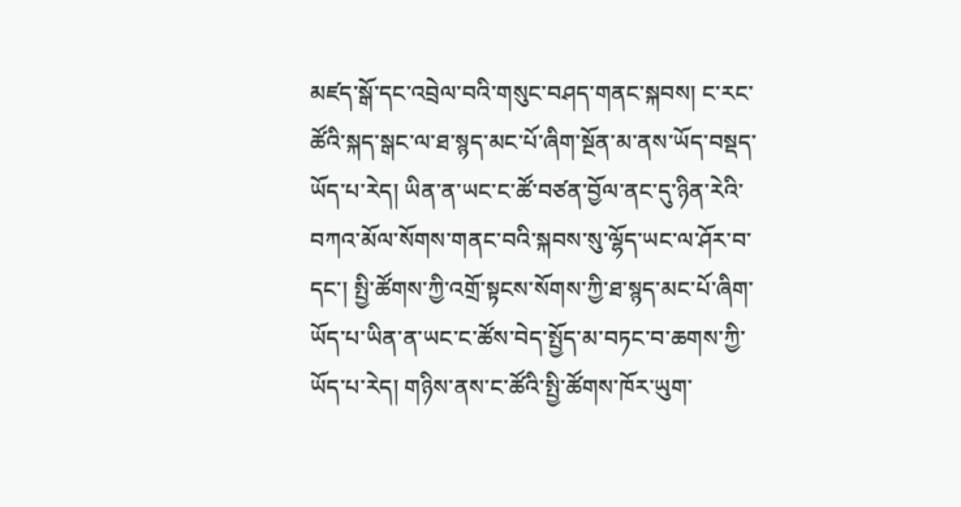མཛད་སྒོ་དང་འབྲེལ་བའི་གསུང་བཤད་གནང་སྐབས། ང་རང་ཚོའི་སྐད་སྒང་ལ་ཐ་སྙད་མང་པོ་ཞིག་སྔོན་མ་ནས་ཡོད་བསྡད་ཡོད་པ་རེད། ཡིན་ན་ཡང་ང་ཚོ་བཙན་བྱོལ་ནང་དུ་ཉིན་རེའི་བཀའ་མོལ་སོགས་གནང་བའི་སྐབས་སུ་ལྷོད་ཡང་ལ་ཤོར་བ་དང་། སྤྱི་ཚོགས་ཀྱི་འགྲོ་སྟངས་སོགས་ཀྱི་ཐ་སྙད་མང་པོ་ཞིག་ཡོད་པ་ཡིན་ན་ཡང་ང་ཚོས་བེད་སྤྱོད་མ་བཏང་བ་ཆགས་ཀྱི་ཡོད་པ་རེད། གཉིས་ནས་ང་ཚོའི་སྤྱི་ཚོགས་ཁོར་ཡུག་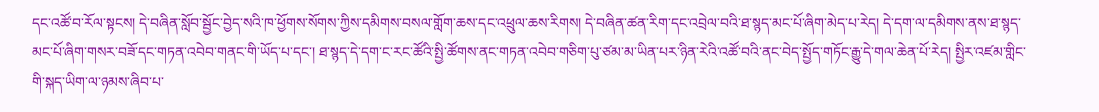དང་འཚོ་བ་རོལ་སྟངས། དེ་བཞིན་སློབ་སྦྱོང་བྱེད་སའི་ཁ་ཕྱོགས་སོགས་ཀྱིས་དམིགས་བསལ་གློག་ཆས་དང་འཕྲུལ་ཆས་རིགས། དེ་བཞིན་ཚན་རིག་དང་འབྲེལ་བའི་ཐ་སྙད་མང་པོ་ཞིག་མེད་པ་རེད། དེ་དག་ལ་དམིགས་ནས་ཐ་སྙད་མང་པོ་ཞིག་གསར་བཟོ་དང་གཏན་འབེབ་གནང་གི་ཡོད་པ་དང་། ཐ་སྙད་དེ་དག་ང་རང་ཚོའི་སྤྱི་ཚོགས་ནང་གཏན་འབེབ་གཅིག་པུ་ཙམ་མ་ཡིན་པར་ཉིན་རེའི་འཚོ་བའི་ནང་བེད་སྤྱོད་གཏོང་རྒྱུ་དེ་གལ་ཆེན་པོ་རེད། སྤྱིར་འཛམ་གླིང་གི་སྐད་ཡིག་ལ་ཉམས་ཞིབ་པ་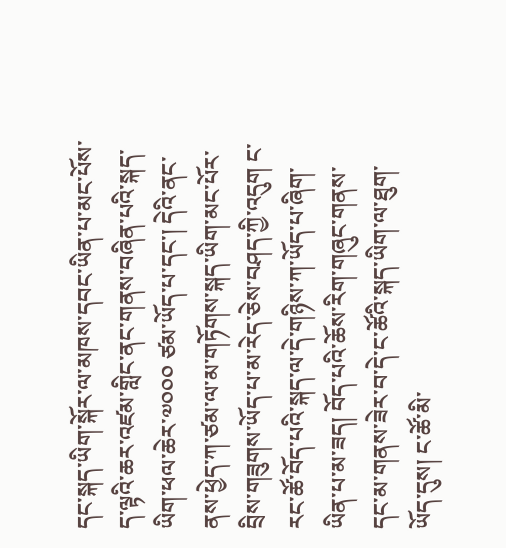དང་སྐད་ཡིག་སྐོར་ལ་མཁས་དབང་ཡིན་པ་མང་པོས་ད་ལྟའི་ཆར་འཛམ་གླིང་ནང་གནས་བཞིན་པའི་སྐད་ཡིག་ཕལ་ཆེར་༧༠༠༠ ཙམ་ཡོད་པ་དང་། དེའི་ནང་ནས་ཕྱེད་ཀ་ཙམ་ལ་མ་གཏོགས་སྐད་ཡིག་མང་པོར་བྲིས་གཟུགས་ཡོད་པ་མ་རེད་ཅེས་བཤད་ཀྱི་འདུག ང་རང་ཚོ་བོད་པའི་སྐད་ལ་དེ་གཉིས་ཀ་ཡོད་པ་ཞིག་ཡིན་པ་མ་ཟད། བོད་པའི་ཆོས་རིག་གཞུང་གནས་དང་མ་གནས་ཟེར་བ་དེ་ང་ཚོའི་སྐད་ཡིག་ལ་ཐུག་ཡོད་དུས། ང་ཚོ་མི་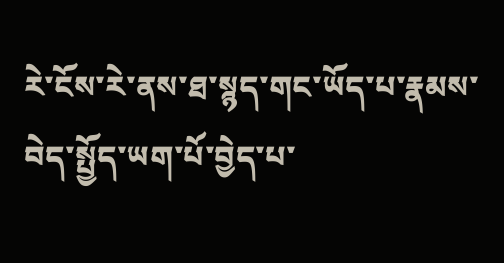རེ་ངོས་རེ་ནས་ཐ་སྙད་གང་ཡོད་པ་རྣམས་བེད་སྤྱོད་ཡག་པོ་བྱེད་པ་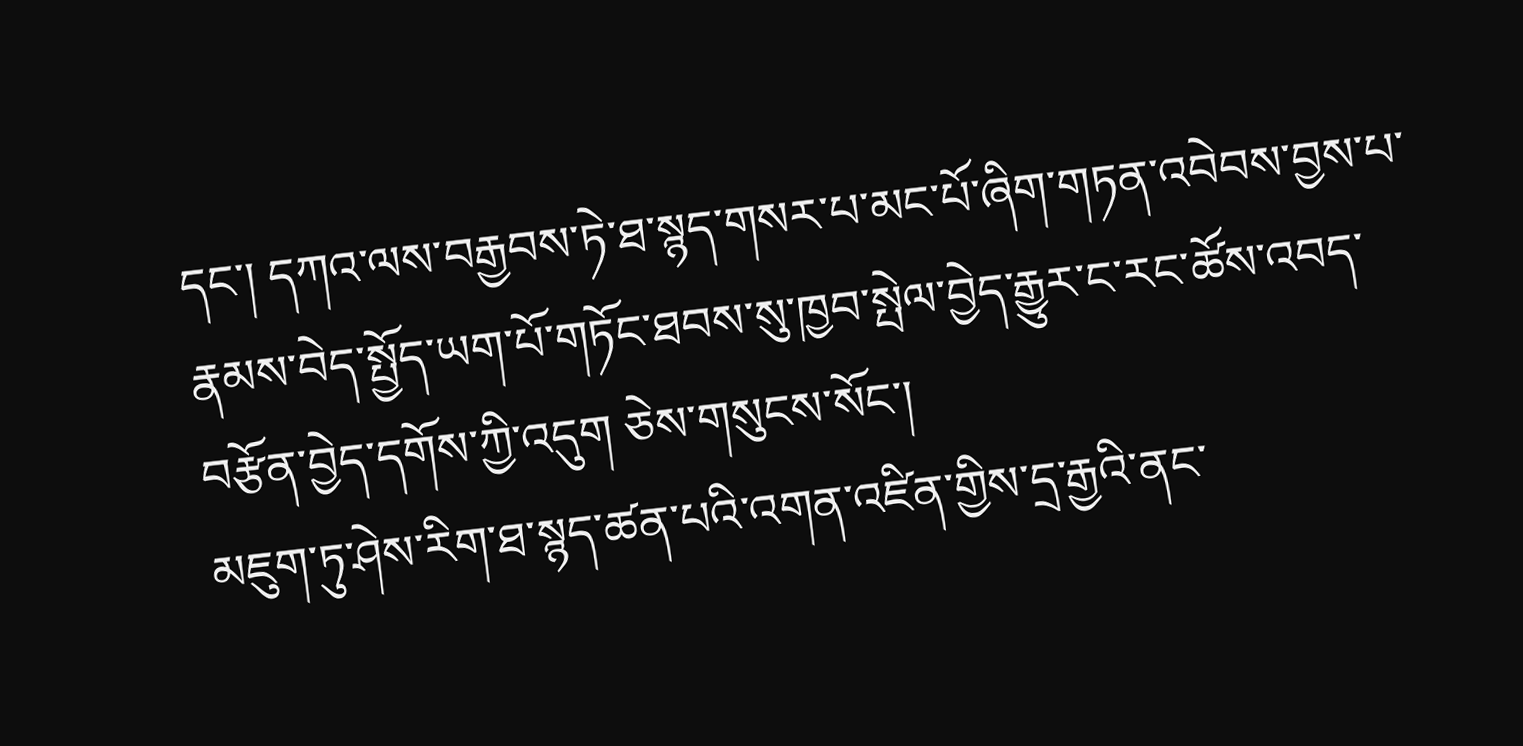དང་། དཀའ་ལས་བརྒྱབས་ཏེ་ཐ་སྙད་གསར་པ་མང་པོ་ཞིག་གཏན་འབེབས་བྱས་པ་རྣམས་བེད་སྤྱོད་ཡག་པོ་གཏོང་ཐབས་སུ་ཁྱབ་སྤེལ་བྱེད་རྒྱུར་ང་རང་ཚོས་འབད་བརྩོན་བྱེད་དགོས་ཀྱི་འདུག ཅེས་གསུངས་སོང་།
མཇུག་ཏུ་ཤེས་རིག་ཐ་སྙད་ཚན་པའི་འགན་འཛིན་གྱིས་དྲ་རྒྱའི་ནང་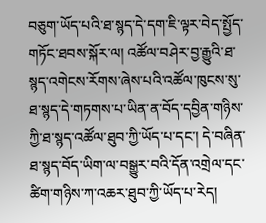བཅུག་ཡོད་པའི་ཐ་སྙད་དེ་དག་ཇི་ལྟར་བེད་སྤྱོད་གཏོང་ཐབས་སྐོར་ལ། འཚོལ་བཤེར་བྱ་རྒྱུའི་ཐ་སྙད་འགེངས་རོགས་ཞེས་པའི་འཚོལ་ཁུངས་སུ་ཐ་སྙད་དེ་གཏགས་པ་ཡིན་ན་བོད་དབྱིན་གཉིས་ཀྱི་ཐ་སྙད་འཚོལ་ཐུབ་ཀྱི་ཡོད་པ་དང་། དེ་བཞིན་ཐ་སྙད་བོད་ཡིག་ལ་བསྒྱུར་བའི་དོན་འགྲེལ་དང་ཚིག་གཉིས་ཀ་འཆར་ཐུབ་ཀྱི་ཡོད་པ་རེད།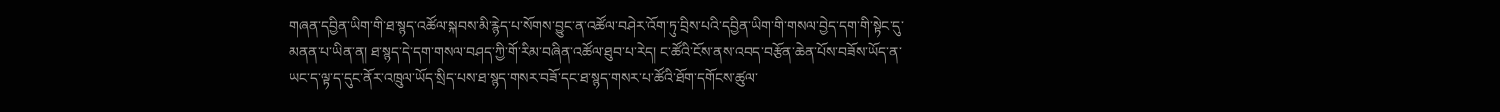གཞན་དབྱིན་ཡིག་གི་ཐ་སྙད་འཚོལ་སྐབས་མི་རྙེད་པ་སོགས་བྱུང་ན་འཚོལ་བཤེར་འོག་ཏུ་བྲིས་པའི་དབྱིན་ཡིག་གི་གསལ་བྱེད་དག་གི་སྟེང་དུ་མནན་པ་ཡིན་ན། ཐ་སྙད་དེ་དག་གསལ་བཤད་ཀྱི་གོ་རིམ་བཞིན་འཚོལ་ཐུབ་པ་རེད། ང་ཚོའི་ངོས་ནས་འབད་བརྩོན་ཆེན་པོས་བཟོས་ཡོད་ན་ཡང་ད་ལྟ་ད་དུང་ནོར་འཁྲུལ་ཡོད་སྲིད་པས་ཐ་སྙད་གསར་བཟོ་དང་ཐ་སྙད་གསར་པ་ཚོའི་ཐོག་དགོངས་ཚུལ་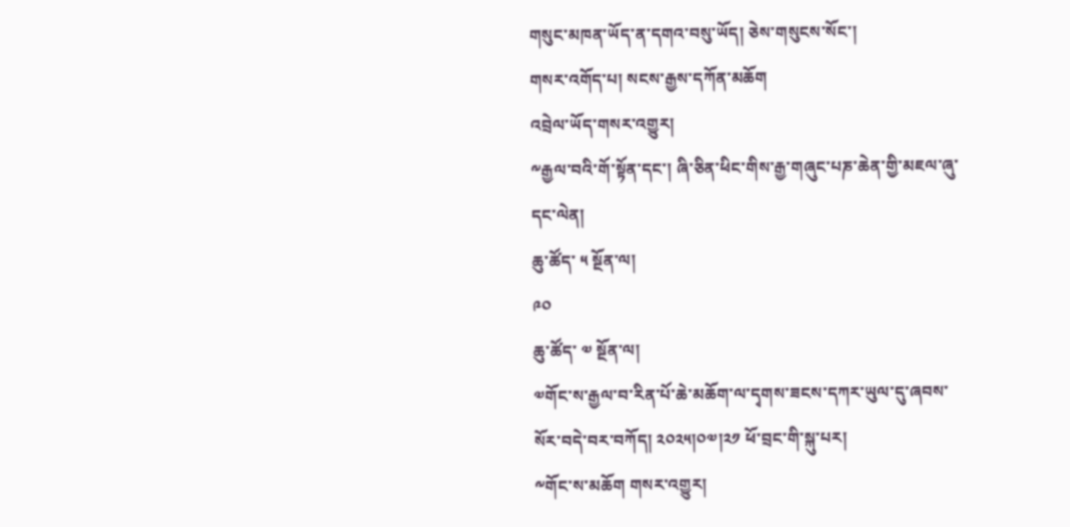གསུང་མཁན་ཡོད་ན་དགའ་བསུ་ཡོད། ཅེས་གསུངས་སོང་།
གསར་འགོད་པ། སངས་རྒྱས་དཀོན་མཆོག
འབྲེལ་ཡོད་གསར་འགྱུར།
༸རྒྱལ་བའི་གོ་སྟོན་དང་། ཞི་ཅིན་ཕིང་གིས་རྒྱ་གཞུང་པཎ་ཆེན་གྱི་མཇལ་ཞུ་དང་ལེན།
ཆུ་ཚོད་ ༥ སྔོན་ལ།
༩༠
ཆུ་ཚོད་ ༧ སྔོན་ལ།
༧གོང་ས་རྒྱལ་བ་རིན་པོ་ཆེ་མཆོག་ལ་དྭགས་ཟངས་དཀར་ཡུལ་དུ་ཞབས་སོར་བདེ་བར་བཀོད། ༢༠༢༥།༠༧།༢༡ ཕོ་བྲང་གི་སྐུ་པར།
༸གོང་ས་མཆོག གསར་འགྱུར།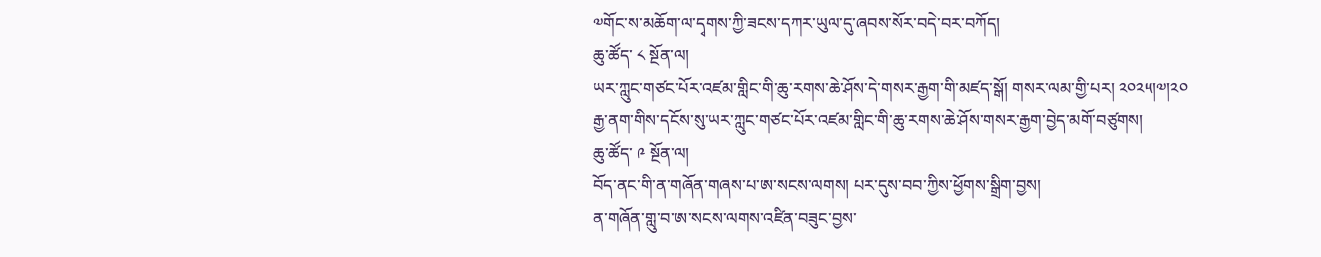༧གོང་ས་མཆོག་ལ་དྭགས་ཀྱི་ཟངས་དཀར་ཡུལ་དུ་ཞབས་སོར་བདེ་བར་བཀོད།
ཆུ་ཚོད་ ༨ སྔོན་ལ།
ཡར་ཀླུང་གཙང་པོར་འཛམ་གླིང་གི་ཆུ་རགས་ཆེ་ཤོས་དེ་གསར་རྒྱག་གི་མཛད་སྒོ། གསར་ལམ་གྱི་པར། ༢༠༢༥།༧།༢༠
རྒྱ་ནག་གིས་དངོས་སུ་ཡར་ཀླུང་གཙང་པོར་འཛམ་གླིང་གི་ཆུ་རགས་ཆེ་ཤོས་གསར་རྒྱག་བྱེད་མགོ་བཙུགས།
ཆུ་ཚོད་ ༩ སྔོན་ལ།
བོད་ནང་གི་ན་གཞོན་གཞས་པ་ཨ་སངས་ལགས། པར་དུས་བབ་ཀྱིས་ཕྱོགས་སྒྲིག་བྱས།
ན་གཞོན་གླུ་བ་ཨ་སངས་ལགས་འཛིན་བཟུང་བྱས་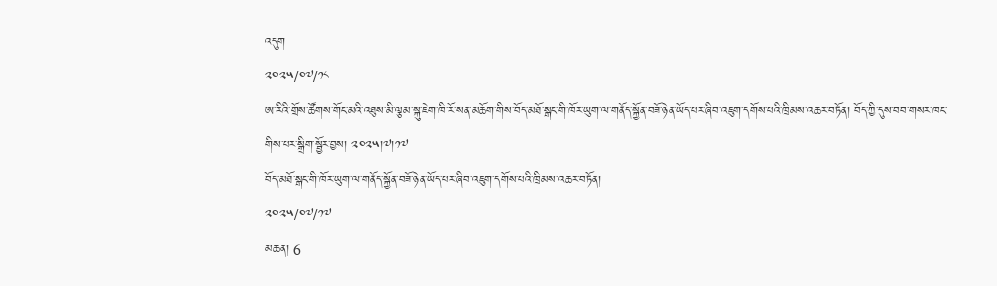འདུག
༢༠༢༥/༠༧/༡༨
ཨ་རིའི་གྲོས་ཚོགས་གོང་མའི་འཐུས་མི་ལྕམ་སྐུ་ཇེག་ཁི་རོ་སན་མཆོག་གིས་བོད་མཐོ་སྒང་གི་ཁོར་ཡུག་ལ་གནོད་སྐྱོན་བཟོ་ཉེན་ཡོད་པར་ཞིབ་འཇུག་དགོས་པའི་ཁྲིམས་འཆར་བཏོན། བོད་ཀྱི་དུས་བབ་གསར་ཁང་གིས་པར་སྒྲིག་སྦྱོར་བྱས། ༢༠༢༥།༧།༡༧
བོད་མཐོ་སྒང་གི་ཁོར་ཡུག་ལ་གནོད་སྐྱོན་བཟོ་ཉེན་ཡོད་པར་ཞིབ་འཇུག་དགོས་པའི་ཁྲིམས་འཆར་བཏོན།
༢༠༢༥/༠༧/༡༧
མཆན། 6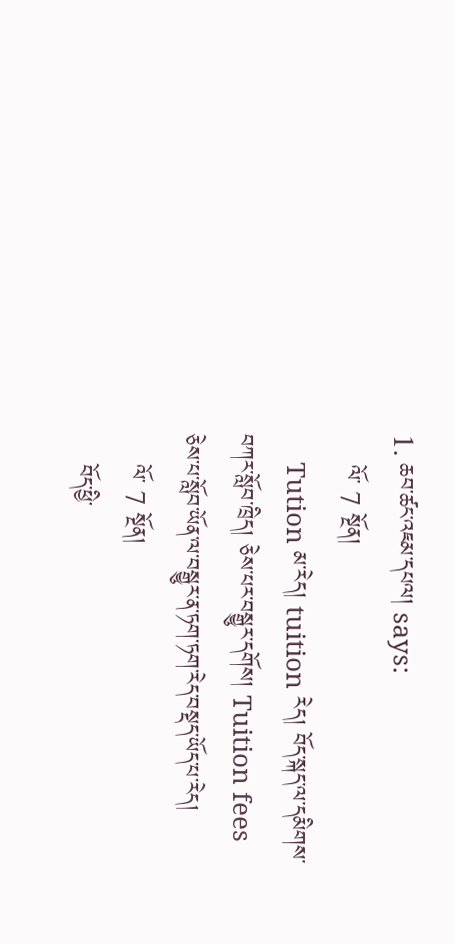1. ཆབ་ཚང་འཇམ་དཔལ། says:
    ལོ་ 7 སྔོན།
    Tution མ་རེད། tuition རེད། བོད་སྐད་ལ་དམིགས་བཀར་སློབ་ཁྲིད། ཅེས་པར་བསྒྱུར་དགོས། Tuition fees ཅེས་པ་སློབ་ཡོན་ལ་བསྒྱུར་ན་ཏག་ཏག་རེད་བསྡད་ཡོད་པ་རེད།
    ལོ་ 7 སྔོན།
    བོད་ཕྱི་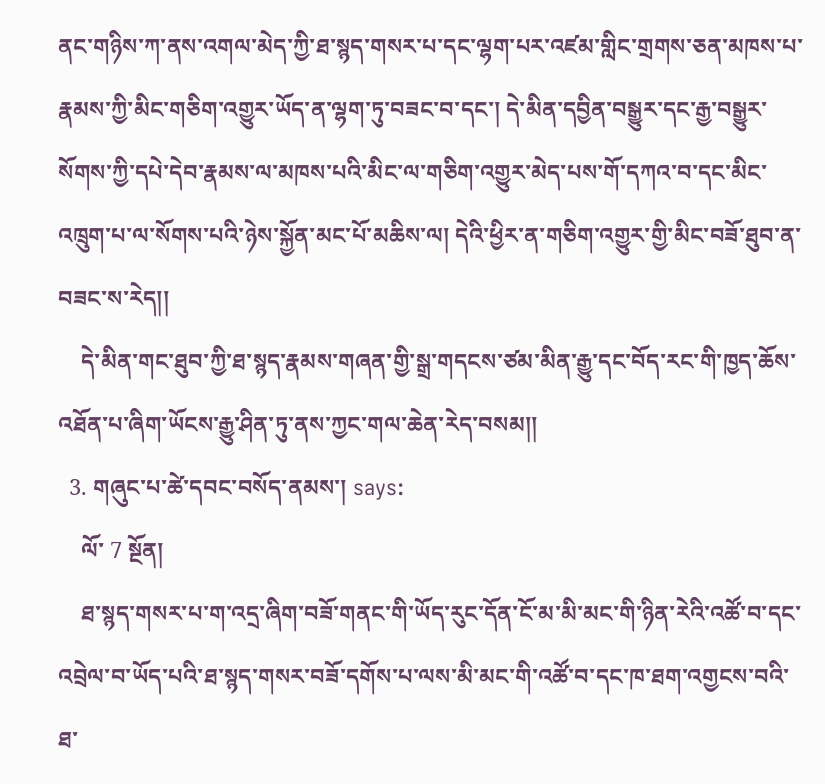ནང་གཉིས་ཀ་ནས་འགལ་མེད་ཀྱི་ཐ་སྙད་གསར་པ་དང་ལྷག་པར་འཛམ་གླིང་གྲགས་ཅན་མཁས་པ་རྣམས་ཀྱི་མིང་གཅིག་འགྱུར་ཡོད་ན་ལྷག་ཏུ་བཟང་བ་དང་། དེ་མིན་དབྱིན་བསྒྱུར་དང་རྒྱ་བསྒྱུར་སོགས་ཀྱི་དཔེ་དེབ་རྣམས་ལ་མཁས་པའི་མིང་ལ་གཅིག་འགྱུར་མེད་པས་གོ་དཀའ་བ་དང་མིང་འཁྲུག་པ་ལ་སོགས་པའི་ཉེས་སྐྱོན་མང་པོ་མཆིས་ལ། དེའི་ཕྱིར་ན་གཅིག་འགྱུར་གྱི་མིང་བཟོ་ཐུབ་ན་བཟང་ས་རེད།།
    དེ་མིན་གང་ཐུབ་ཀྱི་ཐ་སྙད་རྣམས་གཞན་གྱི་སྒྲ་གདངས་ཙམ་མིན་རྒྱུ་དང་བོད་རང་གི་ཁྱད་ཆོས་འཐོན་པ་ཞིག་ཡོངས་རྒྱུ་ཤིན་ཏུ་ནས་ཀྱང་གལ་ཆེན་རེད་བསམ།།
  3. གཞུང་པ་ཚེ་དབང་བསོད་ནམས་། says:
    ལོ་ 7 སྔོན།
    ཐ་སྙད་གསར་པ་ག་འདྲ་ཞིག་བཟོ་གནང་གི་ཡོད་རུང་དོན་ངོ་མ་མི་མང་གི་ཉིན་རེའི་འཚོ་བ་དང་འབྲེལ་བ་ཡོད་པའི་ཐ་སྙད་གསར་བཟོ་དགོས་པ་ལས་མི་མང་གི་འཚོ་བ་དང་ཁ་ཐག་འགྱངས་བའི་ཐ་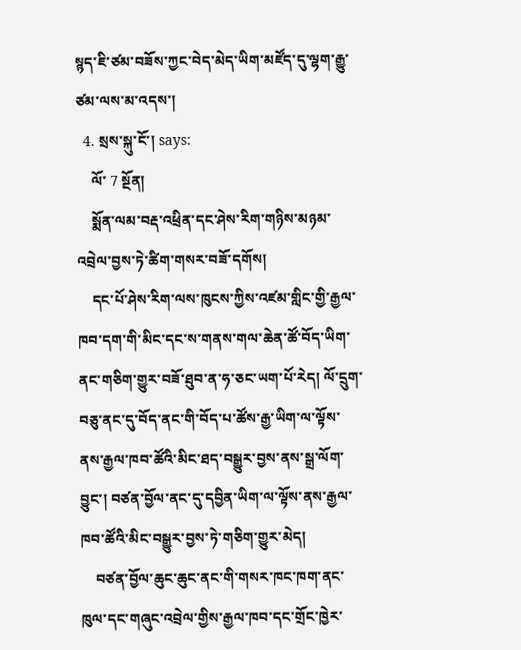སྙད་ཇི་ཙམ་བཟོས་ཀྱང་བེད་མེད་ཡིག་མཛོད་དུ་ལྷག་རྒྱུ་ཙམ་ལས་མ་འདས་།
  4. སྲས་སྐུ་ངོ་། says:
    ལོ་ 7 སྔོན།
    སྨོན་ལམ་བརྡ་འཕྲིན་དང་ཤེས་རིག་གཉིས་མཉམ་འབྲེལ་བྱས་ཏེ་ཚིག་གསར་བཟོ་དགོས།
    དང་པོ་ཤེས་རིག་ལས་ཁུངས་ཀྱིས་འཛམ་གླིང་གྱི་རྒྱལ་ཁབ་དག་གི་མིང་དང་ས་གནས་གལ་ཆེན་ཚོ་བོད་ཡིག་ནང་གཅིག་གྱུར་བཟོ་ཐུབ་ན་ཧ་ཅང་ཡག་པོ་རེད། ལོ་དྲུག་བཅུ་ནང་དུ་བོད་ནང་གི་བོད་པ་ཚོས་རྒྱ་ཡིག་ལ་ལྟོས་ནས་རྒྱལ་ཁབ་ཚོའི་མིང་ཐད་བསྒྱུར་བྱས་ནས་སྒྲ་ལོག་བྱུང་། བཙན་བྱོལ་ནང་དུ་དབྱིན་ཡིག་ལ་ལྟོས་ནས་རྒྱལ་ཁབ་ཚོའི་མིང་བསྒྱུར་བྱས་ཏེ་གཅིག་གྱུར་མེད།
    བཙན་བྱོལ་ཆུང་ཆུང་ནང་གི་གསར་ཁང་ཁག་ནང་ཁུལ་དང་གཞུང་འབྲེལ་གྱིས་རྒྱལ་ཁབ་དང་གྲོང་ཁྱེར་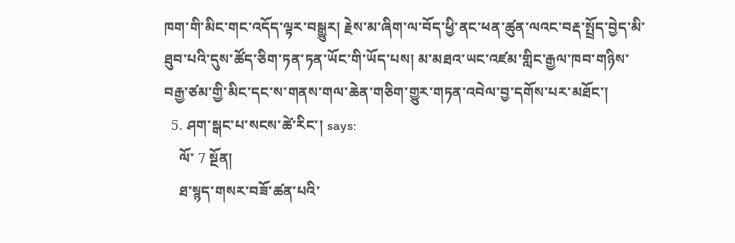ཁག་གི་མིང་གང་འདོད་ལྟར་བསྒྱུར། རྗེས་མ་ཞིག་ལ་བོད་ཕྱི་ནང་ཕན་ཚུན་ལའང་བརྡ་སྤྲོད་བྱེད་མི་ཐུབ་པའི་དུས་ཚོད་ཅིག་ཏན་ཏན་ཡོང་གི་ཡོད་པས། མ་མཐའ་ཡང་འཛམ་གླིང་རྒྱལ་ཁབ་གཉིས་བརྒྱ་ཙམ་གྱི་མིང་དང་ས་གནས་གལ་ཆེན་གཅིག་གྱུར་གཏན་འབེལ་བྱ་དགོས་པར་མཐོང་།
  5. ཤག་སྒང་པ་སངས་ཚེ་རིང་། says:
    ལོ་ 7 སྔོན།
    ཐ་སྙད་གསར་བཟོ་ཚན་པའི་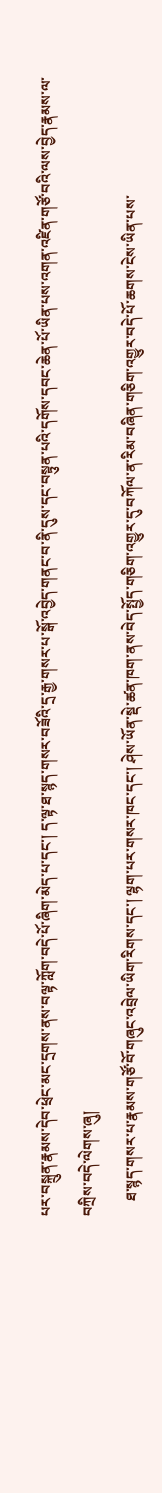པར་བསྐྲུན་རྣམས་དེབ་ཕྲེང་མང་དྲགས་ནས་བལྟ་ཀློག་བདེ་པོ་ཞིག་མེད་པ་དང་། ད་ལྟ་ཐ་སྙད་གསར་བཟོའི་དྲ་རྒྱ་གསར་པ་སྒོ་འབྱེད་གནང་བ་ནི་དུས་དང་བསྟུན་པའི་དགོས་དབང་ཆེན་པོ་ཡིན་པས་འགན་འཛིན་གཙོ་བའི་ལས་བྱེད་རྣམས་ལ་བཀྲིས་བདེ་ལེགས་ཞུ།
    ཐ་སྙད་གསར་པ་རྣམས་གཙོ་བོ་གཞུང་འབྲེལ་ཡིག་རིགས་དང་། ལྷག་པར་གསར་ཁང་དང་། ཤེས་ཡོན་སྡེ་ཚན་ཁག་ནས་བེད་སྤྱོད་གཅིག་འགྱུར་དུ་བཀོལ་ན་རིམ་བཞིན་གཅིག་འགྱུར་བདེ་པོ་ཆགས་ངེས་ཡིན་པས་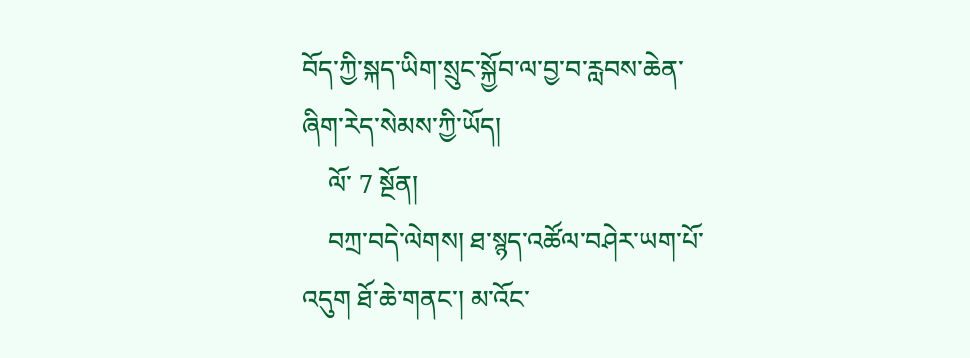བོད་ཀྱི་སྐད་ཡིག་སྲུང་སྐྱོབ་ལ་བྱ་བ་རླབས་ཆེན་ཞིག་རེད་སེམས་ཀྱི་ཡོད།
    ལོ་ 7 སྔོན།
    བཀྲ་བདེ་ལེགས། ཐ་སྙད་འཚོལ་བཤེར་ཡག་པོ་འདུག ཐོ་ཆེ་གནང་། མ་འོང་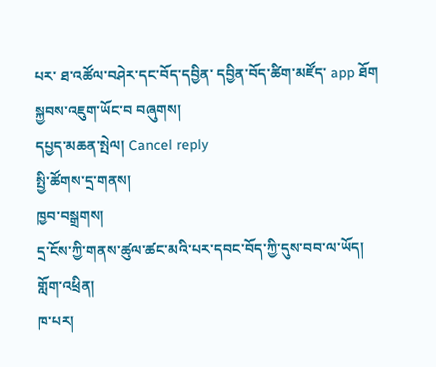པར་ ཐ་འཚོལ་བཤེར་དང་བོད་དབྱིན་ དབྱིན་བོད་ཚིག་མཛོད་ app ཐོག སྐྱབས་འཇུག་ཡོང་བ བཞུགས།
དཔྱད་མཆན་སྤེལ། Cancel reply
སྤྱི་ཚོགས་དྲ་གནས།
ཁྱབ་བསྒྲགས།
དྲ་ངོས་ཀྱི་གནས་ཚུལ་ཚང་མའི་པར་དབང་བོད་ཀྱི་དུས་བབ་ལ་ཡོད།
གློག་འཕྲིན།
ཁ་པར།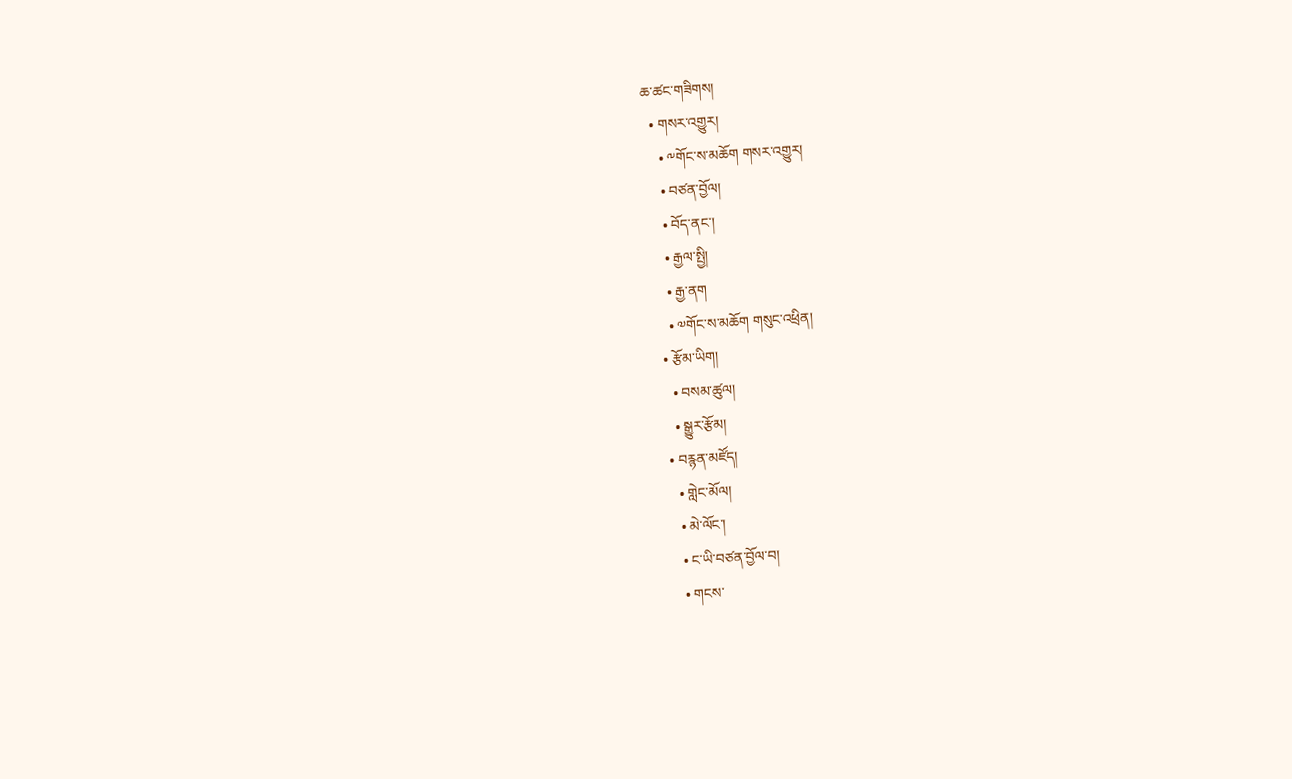ཆ་ཚང་གཟིགས།
  • གསར་འགྱུར།
    • ༸གོང་ས་མཆོག གསར་འགྱུར།
    • བཙན་བྱོལ།
    • བོད་ནང་།
    • རྒྱལ་སྤྱི།
    • རྒྱ་ནག
    • ༧གོང་ས་མཆོག གསུང་འཕྲིན།
  • རྩོམ་ཡིག།
    • བསམ་ཚུལ།
    • སྒྱུར་རྩོམ།
  • བརྙན་མཛོད།
    • གླེང་མོལ།
    • མེ་ལོང་།
    • ང་ཡི་བཙན་བྱོལ་བ།
    • གངས་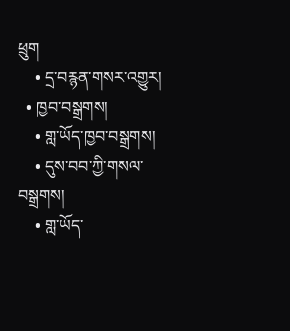ཕྲུག
    • དྲ་བརྙན་གསར་འགྱུར།
  • ཁྱབ་བསྒྲགས།
    • གླ་ཡོད་ཁྱབ་བསྒྲགས།
    • དུས་བབ་ཀྱི་གསལ་བསྒྲགས།
    • གླ་ཡོད་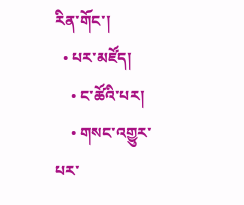རིན་གོང་།
  • པར་མཛོད།
    • ང་ཚོའི་པར།
    • གསང་འགྱུར་པར་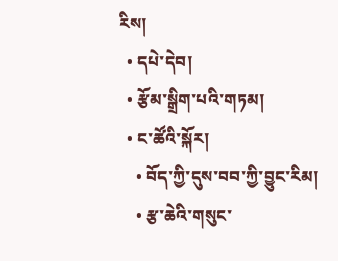རིས།
  • དཔེ་དེབ།
  • རྩོམ་སྒྲིག་པའི་གཏམ།
  • ང་ཚོའི་སྐོར།
    • བོད་ཀྱི་དུས་བབ་ཀྱི་བྱུང་རིམ།
    • རྩ་ཆེའི་གསུང་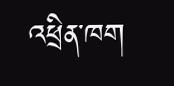འཕྲིན་ཁག